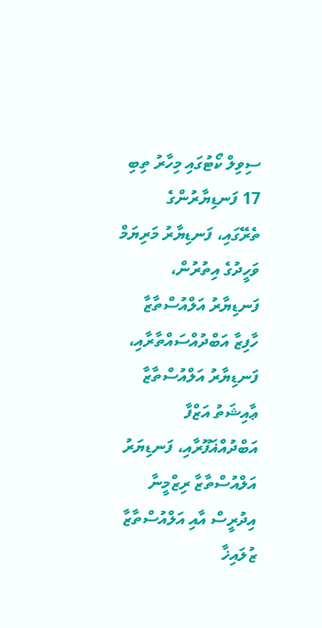ސިވިލް ކޯޓުގައި މިހާރު ތިބި 17 ފަނޑިޔާރުންގެ ތެރޭގައި، ފަނޑިޔާރު މަރިޔަމް ވަހީދުގެ އިތުރުން، ފަނޑިޔާރު އަލްއުސްތާޒާ ހާފިޒާ އަބްދުއްސައްތާރާއި، ފަނޑިޔާރު އަލްއުސްތާޒާ ޢާއިޝަތު އަޒްފާ އަބްދުއްޣަފޫރާއި، ފަނޑިޔަރު އަލްއުސްތާޒާ ރިޒްމީނާ އިދުރީސް އާއި އަލްއުސްތާޒާ ޒުލައިޚާ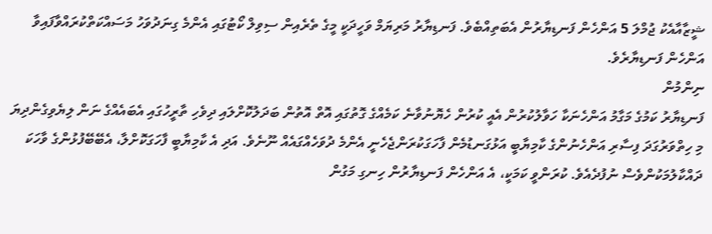ޝީޒާއާއެކު ޖުމްލަ 5 އަންހެން ފަނޑިޔާރުން އެބަތިއްބެވެ. ފަނޑިޔާރު މަރިޔަމް ވަހީދަކީ މީގެ ތެރެއިން ސިވިލް ކޯޓުގައި އެންމެ ގިނަދުވަހު މަސައްކަތްކުރައްވާފައިވާ އަންހެން ފަނޑިޔާރެވެ.
ނިންމުން
ފަނޑިޔާރު ކަމުގެ މަގާމު އަންހެނަކާ ހަވާލުކުރުން އެއީ ކުރުން ހެޔޮނުވާނެ ކަމެއްގެ ގޮތުގައި އޮތް އޮތުން ބަދަލުކޮށްލައި ދިވެހި ތާރީހުގައި އެބައެއްގެ ނަން ލިޔެވިގެންދިޔަ މި ހިތްވަރުގަދަ ފިސާރި އަންހެނުންގެ ކާމިޔާބީ އަޅުގަނޑުމެން ފާހަގަކުރަންޖެހެނީ އެންމެ ދުވަހެއްގައެއް ނޫނެވެ. އަދި އެ ކާމިޔާބީ ފާހަގަކޮށްލާ، އެބޭބޭފުޅުންގެ ވާހަކަ ދައްކާލުމަކުންވެސް ނުފުދެއެވެ. ކުރަންވީ ކަމަކީ، އެ އަންހެން ފަނޑިޔާރުން ހިނގި މަގުން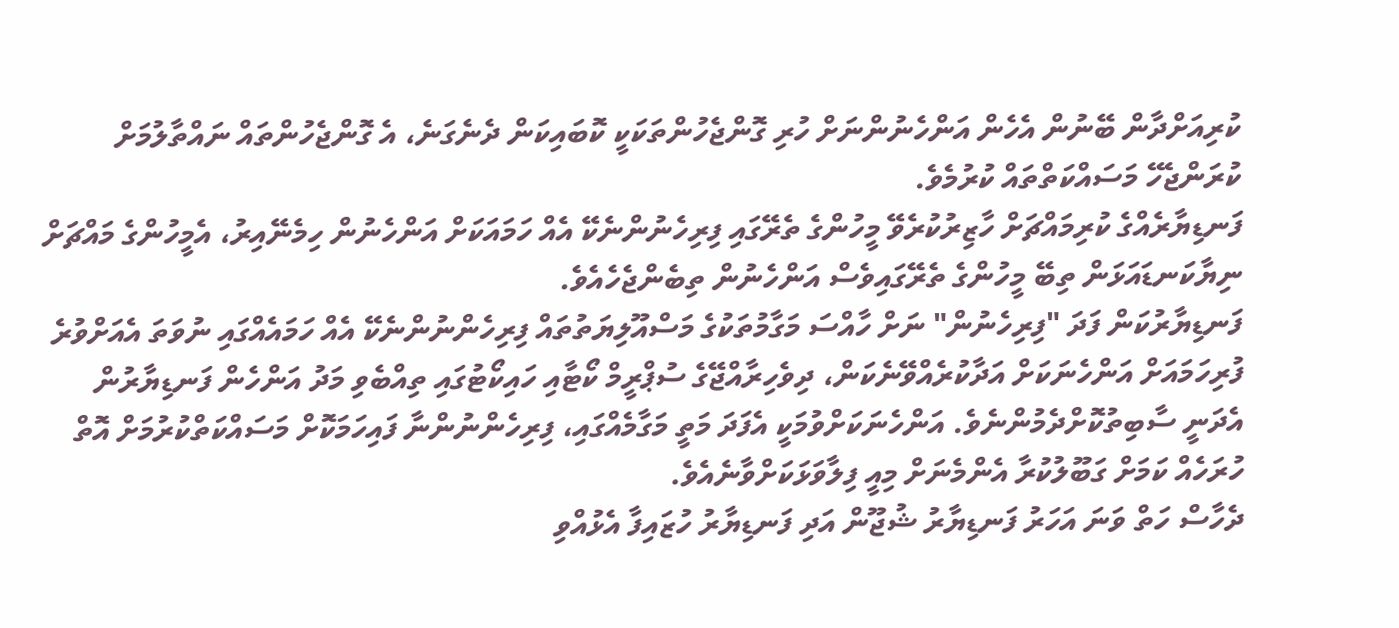ކުރިއަށްދާން ބޭނުން އެހެން އަންހެނުންނަށް ހުރި ގޮންޖެހުންތަކަކީ ކޮބައިކަން ދެނެގަނެ، އެ ގޮންޖެހުންތައް ނައްތާލުމަށް ކުރަންޖެހޭ މަސައްކަތްތައް ކުރުމެވެ.
ފަނޑިޔާރެއްގެ ކުރިމައްޗަށް ހާޒިރުކުރެވޭ މީހުންގެ ތެރޭގައި ފިރިހެނުންނެކޭ އެއް ހަމައަކަށް އަންހެނުން ހިމެނޭއިރު، އެމީހުންގެ މައްޗަށް ނިޔާކަނޑައަޅަން ތިބޭ މީހުންގެ ތެރޭގައިވެސް އަންހެނުން ތިބެންޖެހެއެވެ.
ފަނޑިޔާރުކަން ފަދަ "ފިރިހެނުން" ނަށް ހާއްސަ މަގާމުތަކުގެ މަސްއޫލިޔަތުތައް ފިރިހެންނުންނެކޭ އެއް ހަމައެއްގައި ނުވަތަ އެއަށްވުރެ ފުރިހަމައަށް އަންހެނަކަށް އަދާކުރެއްވޭނެކަން، ދިވެހިރާއްޖޭގެ ސުޕްރީމް ކޯޓާއި ހައިކޯޓުގައި ތިއްބެވި މަދު އަންހެން ފަނޑިޔާރުން އެދަނީ ސާބިތުކޮށްދެމުންނެވެ. އަންހެނަކަށްވުމަކީ އެފަދަ މަތީ މަގާމެއްގައި، ފިރިހެންނުންނާ ފައިހަމަކޮށް މަސައްކަތްކުރުމަށް އޮތް ހުރަހެއް ކަމަށް ގަބޫލުކުރާ އެންމެނަށް މިއީ ފިލާވަޅަކަށްވާނެއެވެ.
ދެހާސް ހަތް ވަނަ އަހަރު ފަނޑިޔާރު ޝުޖޫން އަދި ފަނޑިޔާރު ހުޒައިފާ އެޅުއްވި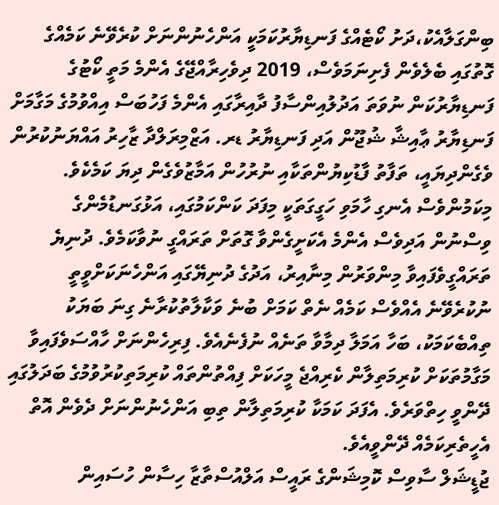ބިންގަލާއެކު،ދަށު ކޯޓެއްގެ ފަނޑިޔާރުކަމަކީ އަންހެނުންނަށް ކުރެވޭނެ ކަމެއްގެ ގޮތުގައި ބެލެވެން ފެށިނަމަވެސް، 2019 ދިވެހިރާއްޖޭގެ އެންމެ މަތީ ކޯޓުގެ ފަނޑިޔާރުކަން ނުވަތަ އަދުލުއިންސާފު ދާއިރާގައި އެންމެ ފަހުބަސް އިއްވުމުގެ މަގާމަށް ފަނޑިޔާރު ޢާއިޝާ ޝުޖޫން އަދި ފަނޑިޔާރު ޑރ. އަޒްމިރަލްދާ ޒާހިރު އައްޔަނުކުރުން ވެގެންދިޔައީ، ތަފާތު ފާޑުކިޔުންތަކާއި ނުރުހުން އަމާޒުވެގެން ދިޔަ ކަމެކެވެ. މިކަމުންވެސް އެނގި ހާމަވި ހަގީގަތަކީ މިފަދަ ކަންކަމުގައި، އަޅުގަނޑުމެންގެ ވިސްނުން އަދިވެސް އެންމެ އެކަށީގެންވާ ގޮތަށް ތަރައްގީ ނުވާކަމެވެ. ދުނިޔެ ތަރައްގީވެފައިވާ މިންވަރުން މިނާއިރު، އަދުގެ ދުނިޔޭގައި އަންހެނަކަށްވީތީ ނުކުރެވޭނެ އެއްވެސް ކަމެއް ނެތް ކަމަށް ބުނެ ވަކާލާތުކުރާނެ ގިނަ ބަޔަކު ތިއްބެކަމަކު، ބަހާ އަމަލާ ދިމާވާ ތަނެއް ނުފެނެއެވެ. ފިރިހެންނަށް ހާއްސަވެފައިވާ މަގާމުތަކަށް ކުރިމަތިލާން ކެރިއްޖެ މީހަކަށް ފިއްތުންތައް ކުރިމަތިކުރުވުމުގެ ބަދަލުގައި ދޭންވީ ހިތްވަރެވެ. އެފަދަ ކަމަކާ ކުރިމަތިލާން ތިބި އަންހެނުންނަށް ދެވެން އޮތް އެހީތެރިކަމެއް ދޭންވީއެވެ.
ޖުޑީޝަލް ސާވިސް ކޮމިޝަންގެ ރައީސް އަލްއުސްތާޒާ ހިސާން ހުސައިން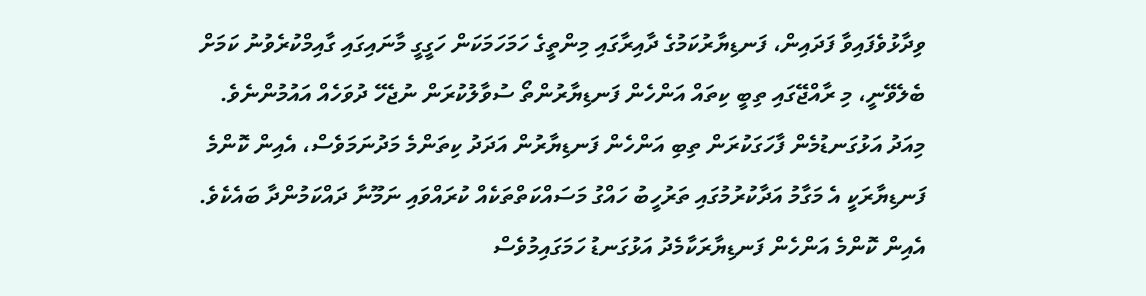ވިދާޅުވެފައިވާ ފަދައިން، ފަނޑިޔާރުކަމުގެ ދާއިރާގައި މިންތީގެ ހަމަހަމަކަން ހަގީގީ މާނައިގައި ގާއިމްކުރެވުނު ކަމަށް ބެލެވޭނީ، މި ރާއްޖޭގައި ތިބީ ކިތައް އަންހެން ފަނޑިޔާރުންތޯ ސުވާލުކުރަން ނުޖެހޭ ދުވަހެއް އައުމުންނެވެ.
މިއަދު އަޅުގަނޑުމެން ފާހަގަކުރަން ތިބި އަންހެން ފަނޑިޔާރުން އަދަދު ކިތަންމެ މަދުނަމަވެސް، އެއިން ކޮންމެ ފަނޑިޔާރަކީ އެ މަގާމު އަދާކުރުމުގައި ތަރުހީބު ހައްގު މަސައްކަތްތަކެއް ކުރައްވައި ނަމޫނާ ދައްކަމުންދާ ބައެކެވެ. އެއިން ކޮންމެ އަންހެން ފަނޑިޔާރަކާމެދު އަޅުގަނޑު ހަމަގައިމުވެސް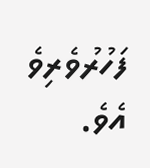ފަހުރުވެރިވެ އެވެ.